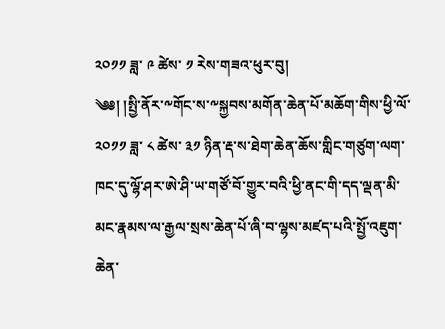༢༠༡༡ ཟླ་ ༩ ཚེས་ ༡ རེས་གཟའ་ཕུར་བུ།
༄༅། །སྤྱི་ནོར་༸གོང་ས་༸སྐྱབས་མགོན་ཆེན་པོ་མཆོག་གིས་ཕྱི་ལོ་ ༢༠༡༡ ཟླ་ ༨ ཚེས་ ༣༡ ཉིན་རྡ་ས་ཐེག་ཆེན་ཆོས་གླིང་གཙུག་ལག་ཁང་དུ་ལྷོ་ཤར་ཨེ་ཤི་ཡ་གཙོ་བོ་གྱུར་བའི་ཕྱི་ནང་གི་དད་ལྡན་མི་མང་རྣམས་ལ་རྒྱལ་སྲས་ཆེན་པོ་ཞི་བ་ལྷས་མཛད་པའི་སྤྱོ་འཇུག་ཆེན་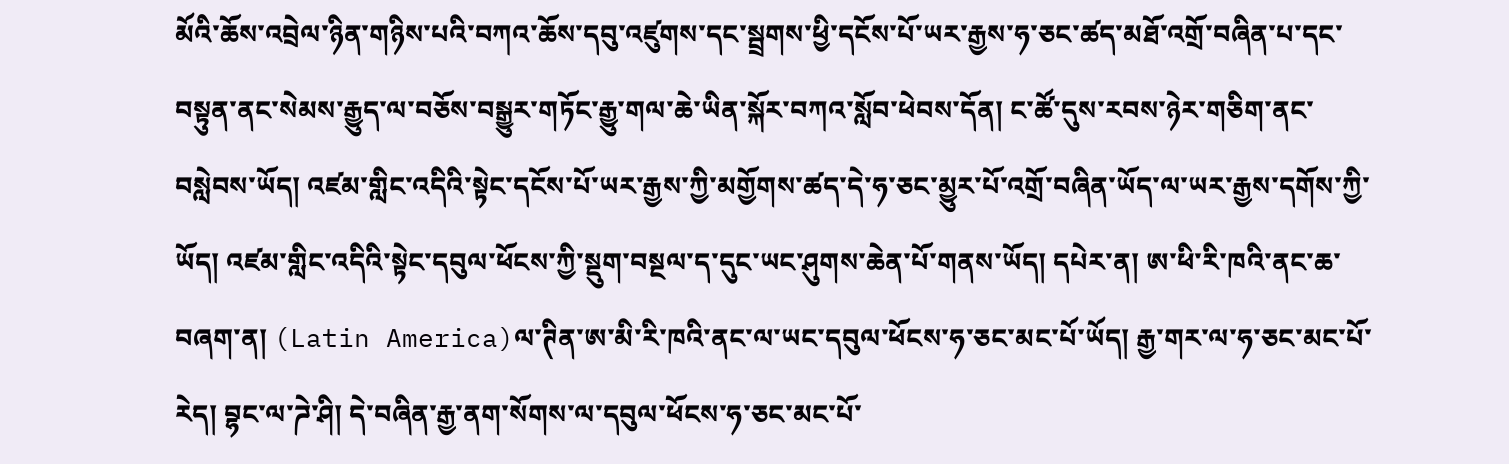མོའི་ཆོས་འབྲེལ་ཉིན་གཉིས་པའི་བཀའ་ཆོས་དབུ་འཛུགས་དང་སྦྲགས་ཕྱི་དངོས་པོ་ཡར་རྒྱས་ཧ་ཅང་ཚད་མཐོ་འགྲོ་བཞིན་པ་དང་བསྟུན་ནང་སེམས་རྒྱུད་ལ་བཅོས་བསྒྱུར་གཏོང་རྒྱུ་གལ་ཆེ་ཡིན་སྐོར་བཀའ་སློབ་ཕེབས་དོན། ང་ཚོ་དུས་རབས་ཉེར་གཅིག་ནང་བསླེབས་ཡོད། འཛམ་གླིང་འདིའི་སྟེང་དངོས་པོ་ཡར་རྒྱས་ཀྱི་མགྱོགས་ཚད་དེ་ཧ་ཅང་མྱུར་པོ་འགྲོ་བཞིན་ཡོད་ལ་ཡར་རྒྱས་དགོས་ཀྱི་ཡོད། འཛམ་གླིང་འདིའི་སྟེང་དབུལ་ཕོངས་ཀྱི་སྡུག་བསྔལ་ད་དུང་ཡང་ཤུགས་ཆེན་པོ་གནས་ཡོད། དཔེར་ན། ཨ་ཕི་རི་ཁའི་ནང་ཆ་བཞག་ན། (Latin America)ལ་ཊིན་ཨ་མི་རི་ཁའི་ནང་ལ་ཡང་དབུལ་ཕོངས་ཧ་ཅང་མང་པོ་ཡོད། རྒྱ་གར་ལ་ཧ་ཅང་མང་པོ་རེད། བྷང་ལ་ཌེ་ཤི། དེ་བཞིན་རྒྱ་ནག་སོགས་ལ་དབུལ་ཕོངས་ཧ་ཅང་མང་པོ་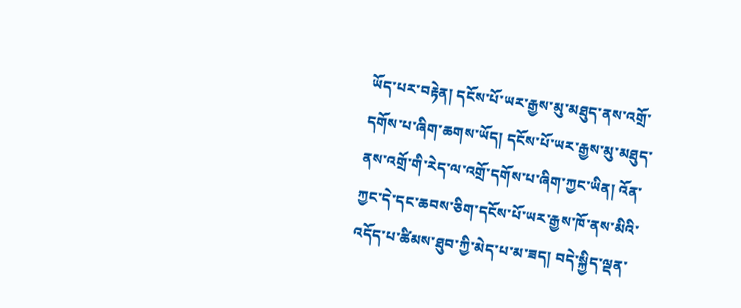ཡོད་པར་བརྟེན། དངོས་པོ་ཡར་རྒྱས་མུ་མཐུད་ནས་འགྲོ་དགོས་པ་ཞིག་ཆགས་ཡོད། དངོས་པོ་ཡར་རྒྱས་མུ་མཐུད་ནས་འགྲོ་གི་རེད་ལ་འགྲོ་དགོས་པ་ཞིག་ཀྱང་ཡིན། འོན་ཀྱང་དེ་དང་ཆབས་ཅིག་དངོས་པོ་ཡར་རྒྱས་ཁོ་ནས་མིའི་འདོད་པ་ཚིམས་ཐུབ་ཀྱི་མེད་པ་མ་ཟད། བདེ་སྐྱིད་ལྡན་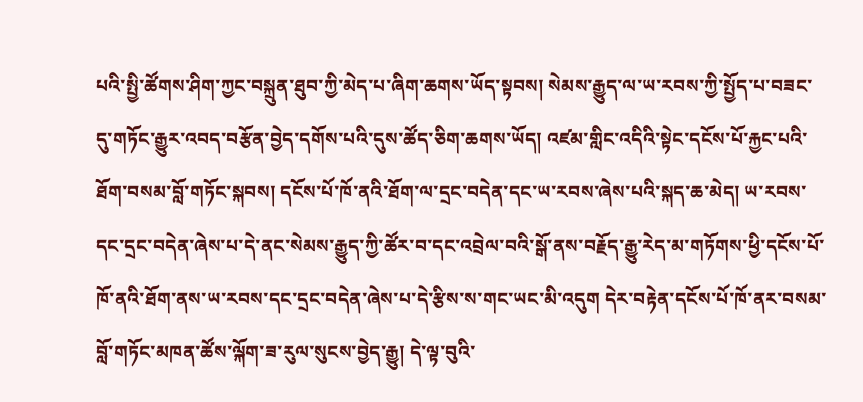པའི་སྤྱི་ཚོགས་ཤིག་ཀྱང་བསྐྲུན་ཐུབ་ཀྱི་མེད་པ་ཞིག་ཆགས་ཡོད་སྟབས། སེམས་རྒྱུད་ལ་ཡ་རབས་ཀྱི་སྤྱོད་པ་བཟང་དུ་གཏོང་རྒྱུར་འབད་བརྩོན་བྱེད་དགོས་པའི་དུས་ཚོད་ཅིག་ཆགས་ཡོད། འཛམ་གླིང་འདིའི་སྟེང་དངོས་པོ་རྐྱང་པའི་ཐོག་བསམ་བློ་གཏོང་སྐབས། དངོས་པོ་ཁོ་ནའི་ཐོག་ལ་དྲང་བདེན་དང་ཡ་རབས་ཞེས་པའི་སྐད་ཆ་མེད། ཡ་རབས་དང་དྲང་བདེན་ཞེས་པ་དེ་ནང་སེམས་རྒྱུད་ཀྱི་ཚོར་བ་དང་འབྲེལ་བའི་སྒོ་ནས་བརྗོད་རྒྱུ་རེད་མ་གཏོགས་ཕྱི་དངོས་པོ་ཁོ་ནའི་ཐོག་ནས་ཡ་རབས་དང་དྲང་བདེན་ཞེས་པ་དེ་རྩིས་ས་གང་ཡང་མི་འདུག དེར་བརྟེན་དངོས་པོ་ཁོ་ནར་བསམ་བློ་གཏོང་མཁན་ཚོས་ལྐོག་ཟ་རུལ་སུངས་བྱེད་རྒྱུ། དེ་ལྟ་བུའི་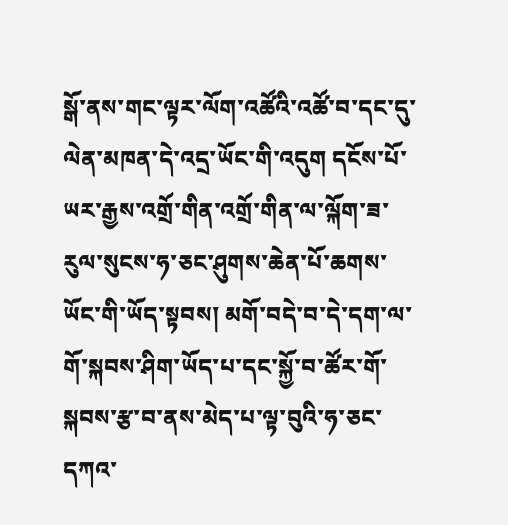སྒོ་ནས་གང་ལྟར་ལོག་འཚོའི་འཚོ་བ་དང་དུ་ལེན་མཁན་དེ་འདྲ་ཡོང་གི་འདུག དངོས་པོ་ཡར་རྒྱས་འགྲོ་གིན་འགྲོ་གིན་ལ་ལྐོག་ཟ་རུལ་སུངས་ཧ་ཅང་ཤུགས་ཆེན་པོ་ཆགས་ཡོང་གི་ཡོད་སྟབས། མགོ་བདེ་བ་དེ་དག་ལ་གོ་སྐབས་ཤིག་ཡོད་པ་དང་སྐྱོ་བ་ཚོར་གོ་སྐབས་རྩ་བ་ནས་མེད་པ་ལྟ་བུའི་ཧ་ཅང་དཀའ་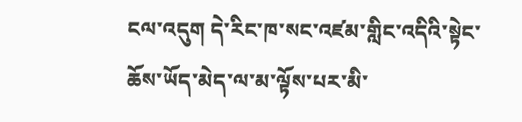ངལ་འདུག དེ་རིང་ཁ་སང་འཛམ་གླིང་འདིའི་སྟེང་ཆོས་ཡོད་མེད་ལ་མ་ལྟོས་པར་མི་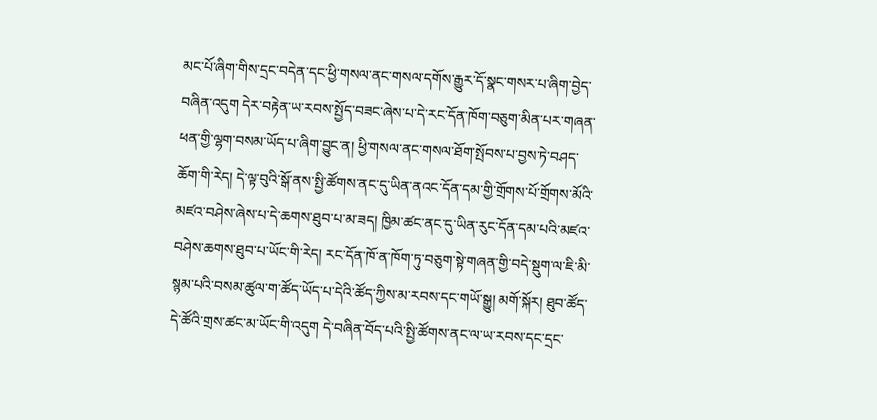མང་པོ་ཞིག་གིས་དྲང་བདེན་དང་ཕྱི་གསལ་ནང་གསལ་དགོས་རྒྱུར་དོ་སྣང་གསར་པ་ཞིག་བྱེད་བཞིན་འདུག དེར་བརྟེན་ཡ་རབས་སྤྱོད་བཟང་ཞེས་པ་དེ་རང་དོན་ཁོག་བཅུག་མིན་པར་གཞན་ཕན་གྱི་ལྷག་བསམ་ཡོད་པ་ཞིག་བྱུང་ན། ཕྱི་གསལ་ནང་གསལ་ཐོག་སྤོབས་པ་བྱས་ཏེ་བཤད་ཆོག་གི་རེད། དེ་ལྟ་བུའི་སྒོ་ནས་སྤྱི་ཚོགས་ནང་དུ་ཡིན་ནའང་དོན་དམ་གྱི་གྲོགས་པོ་གྲོགས་མོའི་མཛའ་བཤེས་ཞེས་པ་དེ་ཆགས་ཐུབ་པ་མ་ཟད། ཁྱིམ་ཚང་ནང་དུ་ཡིན་རུང་དོན་དམ་པའི་མཛའ་བཤེས་ཆགས་ཐུབ་པ་ཡོང་གི་རེད། རང་དོན་ཁོ་ན་ཁོག་ཏུ་བཅུག་སྟེ་གཞན་གྱི་བདེ་སྡུག་ལ་ཇི་མི་སྙམ་པའི་བསམ་ཚུལ་ག་ཚོད་ཡོད་པ་དེའི་ཚོད་ཀྱིས་མ་རབས་དང་གཡོ་སྒྱུ། མགོ་སྐོར། ཐུབ་ཚོད་དེ་ཚོའི་གྲས་ཚང་མ་ཡོང་གི་འདུག དེ་བཞིན་བོད་པའི་སྤྱི་ཚོགས་ནང་ལ་ཡ་རབས་དང་དྲང་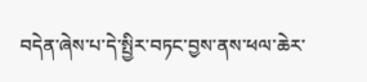བདེན་ཞེས་པ་དེ་སྤྱིར་བཏང་བྱས་ནས་ཕལ་ཆེར་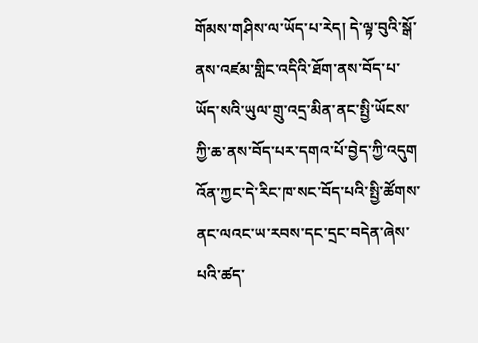གོམས་གཤིས་ལ་ཡོད་པ་རེད། དེ་ལྟ་བུའི་སྒོ་ནས་འཛམ་གླིང་འདིའི་ཐོག་ནས་བོད་པ་ཡོད་སའི་ཡུལ་གྲུ་འདྲ་མིན་ནང་སྤྱི་ཡོངས་ཀྱི་ཆ་ནས་བོད་པར་དགའ་པོ་བྱེད་ཀྱི་འདུག འོན་ཀྱང་དེ་རིང་ཁ་སང་བོད་པའི་སྤྱི་ཚོགས་ནང་ལའང་ཡ་རབས་དང་དྲང་བདེན་ཞེས་པའི་ཚད་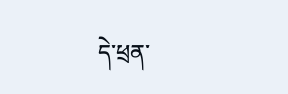དེ་ཕྲན་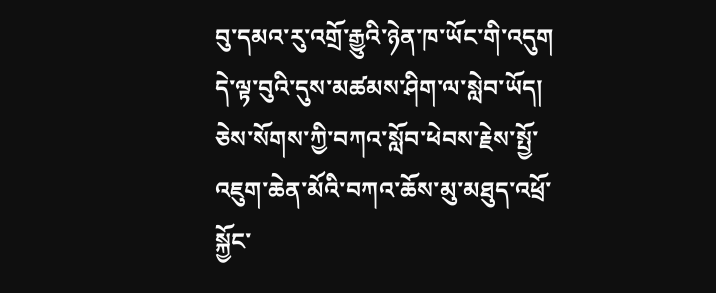བུ་དམའ་རུ་འགྲོ་རྒྱུའི་ཉེན་ཁ་ཡོང་གི་འདུག དེ་ལྟ་བུའི་དུས་མཚམས་ཤིག་ལ་སླེབ་ཡོད། ཅེས་སོགས་ཀྱི་བཀའ་སློབ་ཕེབས་རྗེས་སྤྱོ་འཇུག་ཆེན་མོའི་བཀའ་ཆོས་མུ་མཐུད་འཕྲོ་སྐྱོང་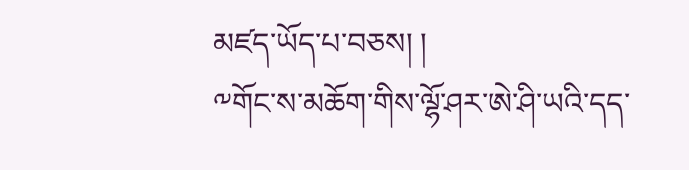མཛད་ཡོད་པ་བཅས། །
༸གོང་ས་མཆོག་གིས་ལྷོ་ཤར་ཨེ་ཤི་ཡའི་དད་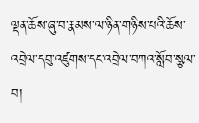ལྡན་ཆོས་ཞུ་བ་རྣམས་ལ་ཉིན་གཉིས་པའི་ཆོས་འབྲེལ་དབུ་འཛུགས་དང་འབྲེལ་བཀའ་སློབ་སྩལ་བ།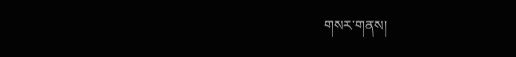གསར་གནས།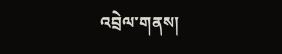འབྲེལ་གནས།